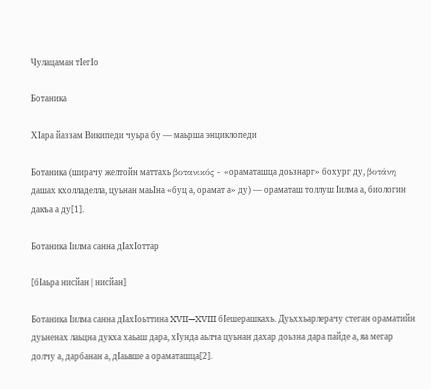Чулацаман тӀегӀо

Ботаника

ХӀара йаззам Википеди чуьра бу — маьрша энциклопеди

Ботаника (ширачу желтойн маттахь βοτανικός - «ораматашца доьзнарг» бохург ду, βοτάνη дашах кхолладелла, цуьнан маьӀна «буц а, орамат а» ду) — ораматаш толлуш Ӏилма а, биологин дакъа а ду[1].

Ботаника Ӏилма санна дӀахӀоттар

[бӀаьра нисйан | нисйан]

Ботаника Ӏилма санна дӀахӀоьттина XVII—XVIII бӀешерашкахь. Дуьххьарлерачу стеган ораматийн дуьненах лаьцна дукха хаьаш дара, хӀунда аьлча цуьнан дахар доьзна дара пайде а, яа мегар долчу а, дарбанан а, дӀаьвше а ораматашца[2].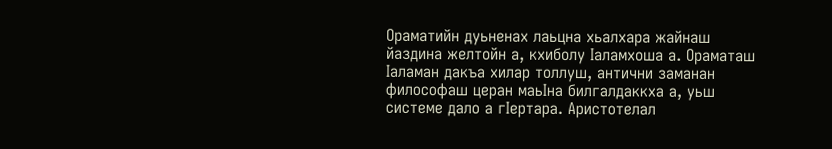Ораматийн дуьненах лаьцна хьалхара жайнаш йаздина желтойн а, кхиболу Ӏаламхоша а. Ораматаш Ӏаламан дакъа хилар толлуш, антични заманан философаш церан маьӀна билгалдаккха а, уьш системе дало а гӀертара. Аристотелал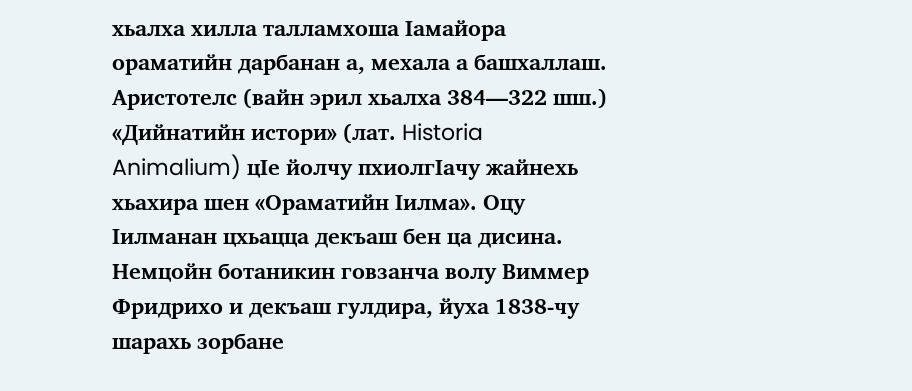хьалха хилла талламхоша Ӏамайора ораматийн дарбанан а, мехала а башхаллаш. Аристотелс (вайн эрил хьалха 384—322 шш.) «Дийнатийн истори» (лат. Historia Animalium) цӀе йолчу пхиолгӀачу жайнехь хьахира шен «Ораматийн Ӏилма». Оцу Ӏилманан цхьацца декъаш бен ца дисина. Немцойн ботаникин говзанча волу Виммер Фридрихо и декъаш гулдира, йуха 1838-чу шарахь зорбане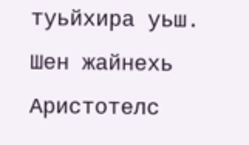туьйхира уьш. Шен жайнехь Аристотелс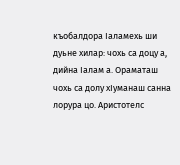къобалдора Ӏаламехь ши дуьне хилар: чохь са доцу а, дийна Ӏалам а. Ораматаш чохь са долу хӀуманаш санна лорура цо. Аристотелс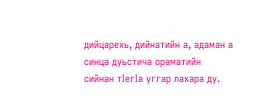дийцарехь, дийнатийн а, адаман а синца дуьстича ораматийн сийнан тӀегӀа уггар лахара ду.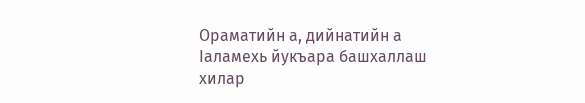Ораматийн а, дийнатийн а Ӏаламехь йукъара башхаллаш хилар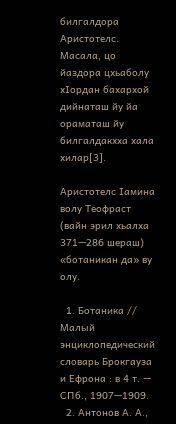билгалдора Аристотелс. Масала, цо йаздора цхьаболу хӀордан бахархой дийнаташ йу йа ораматаш йу билгалдакхха хала хилар[3].

Аристотелс Ӏамина волу Теофраст (вайн эрил хьалха 371—286 шераш) «ботаникан да» ву олу.

  1. Ботаника // Малый энциклопедический словарь Брокгауза и Ефрона : в 4 т. — СПб., 1907—1909.
  2. Антонов А. А.,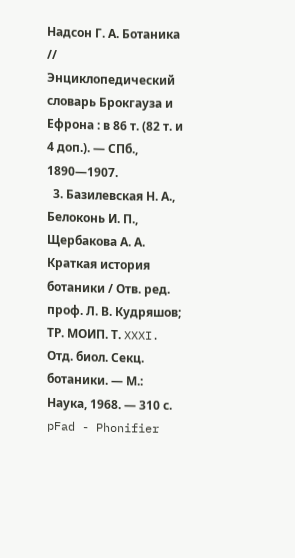Надсон Г. А. Ботаника // Энциклопедический словарь Брокгауза и Ефрона : в 86 т. (82 т. и 4 доп.). — СПб., 1890—1907.
  3. Базилевская Н. А., Белоконь И. П., Щербакова А. А. Краткая история ботаники / Отв. ред. проф. Л. В. Кудряшов; ТР. МОИП. Т. XXXI. Отд. биол. Секц. ботаники. — М.: Наука, 1968. — 310 с.
pFad - Phonifier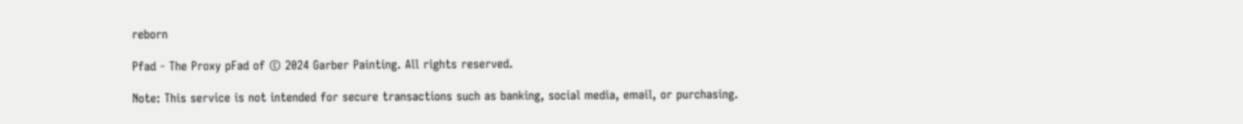reborn

Pfad - The Proxy pFad of © 2024 Garber Painting. All rights reserved.

Note: This service is not intended for secure transactions such as banking, social media, email, or purchasing.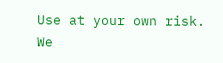Use at your own risk. We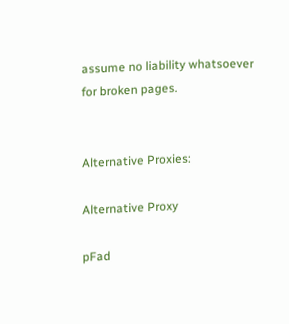assume no liability whatsoever for broken pages.


Alternative Proxies:

Alternative Proxy

pFad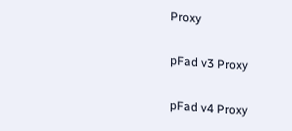Proxy

pFad v3 Proxy

pFad v4 Proxy